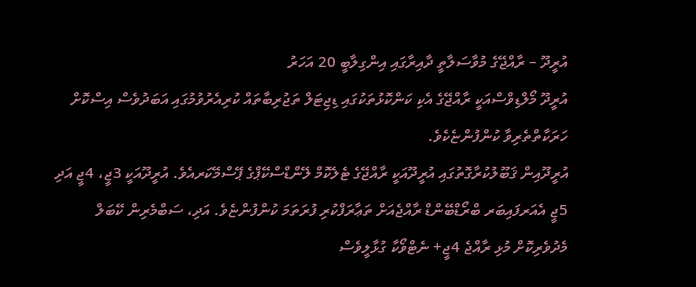އުރީދޫ – ރާއްޖޭގެ މުވާސަލާތީ ދާއިރާގައި އިންގިލާބީ 20 އަހަރު
އުރީދޫ މޯލްޑިވްސްއަކީ ރާއްޖޭގެ އެކި ކަންކޮޅުތަކުގައި ޑިޖިޓަލް ތަޖުރިބާތައް ކުރިއެރުވުމުގައި އަބަދުވެސް އިސްކޮށް ހަރަކާތްތެރިވާ ކުންފުންޏެކެވެ.
އުރީދޫއިން ޤަބޫލުކުރާގޮތުގައި އުރީދޫއަކީ ރާއްޖޭގެ ޓެލެކޮމް ލޭންޑްސްކޭޕްގެ ޕޭސްމޭކަރއެވެ. އުރީދޫއަކީ 3ޖީ، 4ޖީ އަދި 5ޖީ އެއަރފައިބަރ ބްރޯޑްބޭންޑް ރާއްޖެއަށް ތަޢާރަފްކުރި ފުރަތަމަ ކުންފުންޏެވެ. އަދި، ސަބްމެރިން ކޭބަލް މެދުވެރިކޮށް މުޅި ރާއްޖެ 4ޖީ+ ނެޓްވޯކާ ގުޅާލީވެސް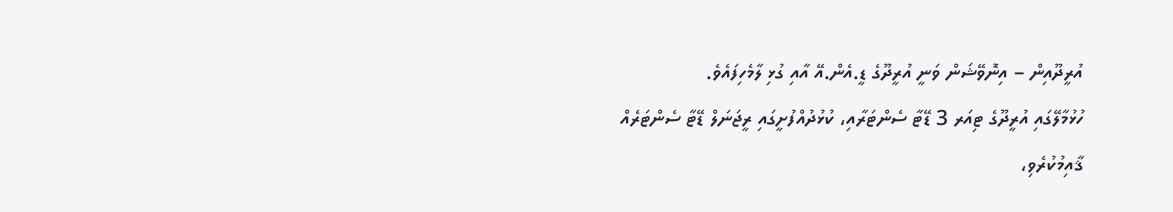އުރީދޫއިން – އިނޮވޭޝަން ވަނީ އުރީދޫގެ ޑީ.އެން.އޭ އާއި ގުޅި ލާމެހިފައެވެ.
ހުޅުމާލޭގައި އުރީދޫގެ ޓިއަރ 3 ޑޭޓާ ސެންޓަރާއި، ކުޅުދުއްފުށީގައި ރީޖަނަލް ޑޭޓާ ސެންޓަރެއް ޤާއިމުކުރެވި،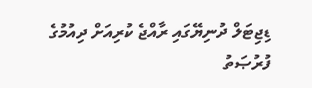ޑިޖިޓަލް ދުނިޔޭގައި ރާއްޖެ ކުރިއަށް ދިއުމުގެ ފުރުޞަތު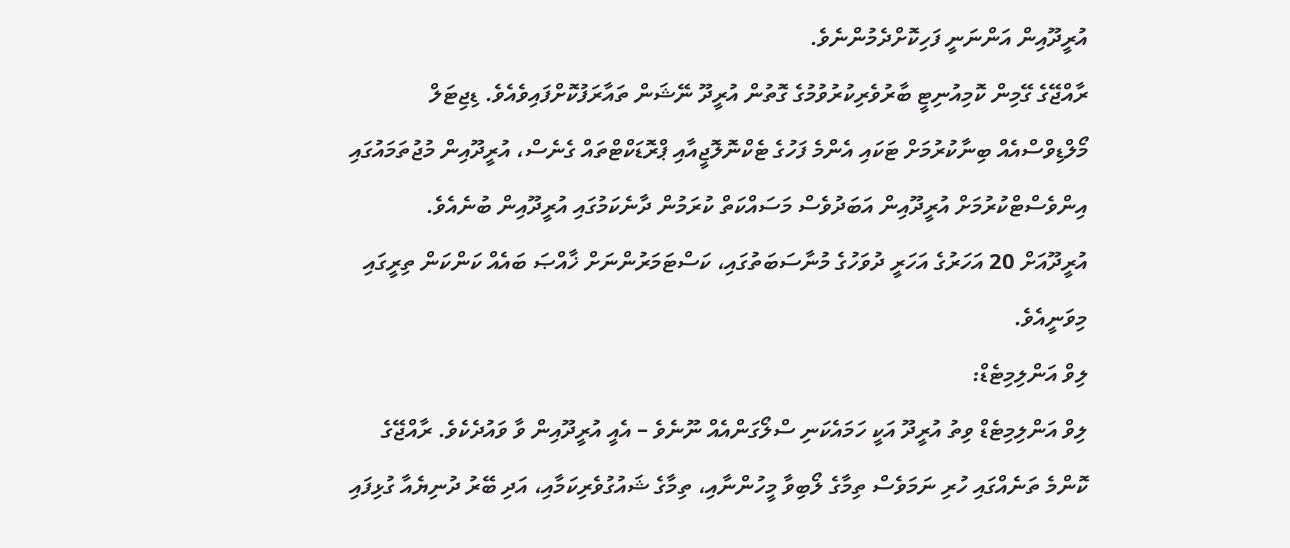އުރީދޫއިން އަންނަނީ ފަހިކޮށްދެމުންނެވެ.
ރާއްޖޭގެ ގޭމިން ކޮމިއުނިޓީ ބާރުވެރިކުރުވުމުގެ ގޮތުން އުރީދޫ ނޭޝަން ތައާރަފުކޮށްފައިވެއެވެ. ޑިޖިޓަލް މޯލްޑިވްސްއެއް ބިނާކުރުމަށް ޓަކައި އެންމެ ފަހުގެ ޓެކްނޮލޮޖީއާއި ޕްރޮޑަކްޓްތައް ގެނެސް، އުރީދޫއިން މުޖުތަމައުގައި އިންވެސްޓްކުރުމަށް އުރީދޫއިން އަބަދުވެސް މަސައްކަތް ކުރަމުން ދާނެކަމުގައި އުރީދޫއިން ބުނެއެވެ.
އުރީދޫއަށް 20 އަހަރުގެ އަހަރީ ދުވަހުގެ މުނާސަބަތުގައި، ކަސްޓަމަރުންނަށް ޚާއްޞަ ބައެއް ކަންކަން ތިރީގައި މިވަނީއެވެ.
ލިވް އަންލިމިޓެޑް:
ލިވް އަންލިމިޓެޑް ވިތު އުރީދޫ އަކީ ހަމައެކަނި ސްލޯގަންއެއް ނޫނެވެ – އެއީ އުރީދޫއިން ވާ ވައުދެކެވެ. ރާއްޖޭގެ ކޮންމެ ތަނެއްގައި ހުރި ނަމަވެސް ތިމާގެ ލޯބިވާ މީހުންނާއި، ތިމާގެ ޝައުގުވެރިކަމާއި، އަދި ބޭރު ދުނިޔެއާ ގުޅިފައި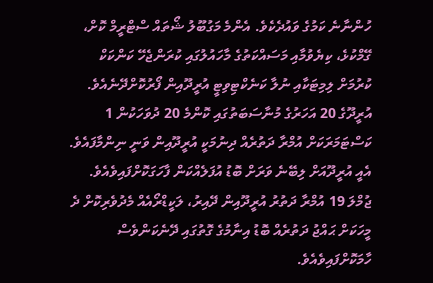ހުންނާނެ ކަމުގެ ވައުދެކެވެ. އެންމެ މަގުބޫލު ޝޯތައް ސްޓްރީމް ކޮށް، ގޭމްކުޅެ، ކިޔެވުމާއި މަސައްކަތުގެ މާހައުލުގައި ކުރަންޖެހޭ ކަންކަކް ކުރުމަށް ލިމިޓަކާއި ނުލާ ކަނެކްޓިވިޓީ އުރީދޫއިން ފޯރުކޮށްދޭނެއެވެ.
އުރީދޫގެ 20 އަހަރުގެ މުނާސަބަތުގައި ކޮންމެ 20 ދުވަހަކުން 1 ކަސްޓަމަރަކަށް އުމްރާ ދަތުރެއް ދިނުމަކީ އުރީދޫއިން ވަނީ ނިންމާފައެވެ. އެއީ އުރީދޫއަށް ލިބޭނެ ވަރަށް ބޮޑު އުފަލެއްކަން ފާހަގަކޮށްފައިވެއެވެ. ޖުމްލަ 19 އުމްރާ ދަތުރު އުރީދޫއިން ދޭއިރު، ލަކީޑްރޯއެއް މެދުވެރިކޮށް ދެ މީހަކަށް ޙައްޖު ދަތުރެއް ބޮޑު އިނާމުގެ ގޮތުގައި ދޭނެކަންވެސް ހާމަކޮށްފައިވެއެވެ.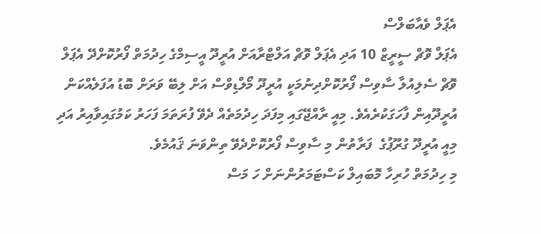އެޕަލް ވެއާބަލްސް
އެޕަލް ވޮޗް ސީރީޒް 10 އަދި އެޕަލް ވޮޗް އަލްޓްރާއަށް އުރީދޫ އީސިމްގެ ހިދުމަތް ފޯރުކޮށްދޭ އެޕަލް ވޮޗް ސެލިއުލާ ސާވިސް ފޯރުކޮށްދިނުމަކީ އުރީދޫ މޯލްޑިވްސް އަށް ލިބޭ ވަރަށް ބޮޑު އުފަލެއްކަން އުރީދޫއިން ފާހަގަކުރެއެވެ. މިއީ ރާއްޖޭގައި މިފަދަ ހިދުމަތެއް ދެވޭ ފުރަތަމަ ފަހަރު ކަމުގައިވާއިރު އަދި މިއީ އުރީދޫ ގުރޫޕުގެ  ފަރާތުން މި ސާވިސް ފޯރުކޮށްދެވޭ ތިންވަނަ ޤައުމެވެ.
މި ހިދުމަތް ހުރިހާ މޮބައިލް ކަސްޓަމަރުންނަށް ހަ މަސް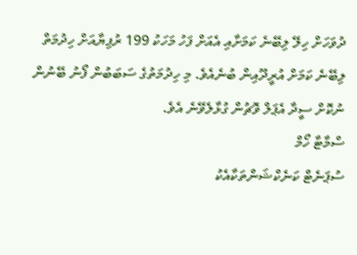ދުވަހަށް ހިލޭ ލިބޭނެ ކަމަށާއި އެއަށް ފަހު މަހަކު 199 ރުފިޔާއަށް ހިދުމަތް ލިބޭނެ ކަމަށް އުރީދޫއިން ބުނެއެވެ. މި ހިދުމަތުގެ ސަބަބުން ފޯނު ބޭނުން ނުކޮށް ސީދާ އެޕަލް ވޮޗުން ގުޅާލެވޭނެ އެވެ.
ސްމާޓާ ހޯމް
ސުޕަނެޓް ކަނެކްޝަންތަކާއެކު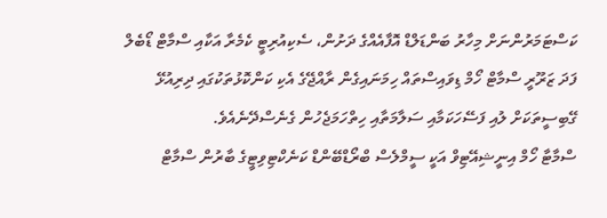ކަސްޓަމަރުންނަށް މިހާރު ބަންޑަލްޑް އޮފާއެއްގެ ދަށުން، ސެކިއުރިޓީ ކެމެރާ އަކާއި ސްމާޓް ޑޯބެލް ފަދަ ޒަރޫރީ ސްމާޓް ހޯމް ޑިވައިސްތައް ހިމަނައިގެން ރާއްޖޭގެ އެކި ކަންކޮޅުތަކުގައި ދިރިއުޅޭ ގޭބިސީތަކަށް ލުއި ފަސޭހަކަމާއި ސަލާމަތާއި ހިތްހަމަޖެހުން ގެނެސްދޭނެއެވެ.
ސްމާޓާ ހޯމް އިނީޝިއޭޓިވް އަކީ ސީމްލެސް ބްރޯޑްބޭންޑް ކަނެކްޓިވިޓީގެ ބާރުން ސްމާޓް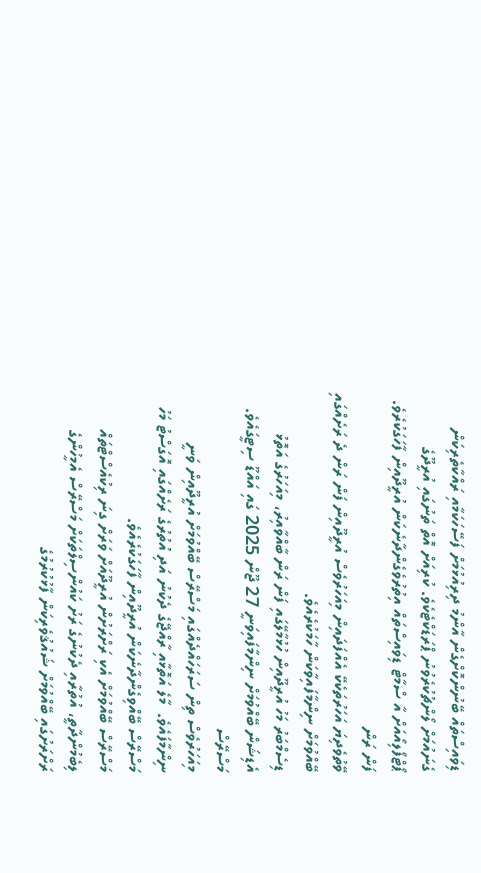ޑިވައިސްތައް ބޭނުންކޮށްގެން އާންމު ދިރިއުޅުމަށް ފަސޭހަކަމާއި ރައްކާތެރިކަން ގެނައުމަށް ލޯންޗުކުރެވުނު ޕްރަޑަކްޓެކެވެ. ކުރިއަށް އޮތް ތަނުގައި އުރީދޫގެ ޕޯޓްފޯލިއޯއަށް އާ ސްމާޓް ޑިވައިސްތައް އިތުރުވެގެންދާނެކަން އުރީދޫއިން ފާހަގަކުރެވެ.
ފަން ރަން
ވޭތުވެދިޔަ އަހަރުތަކެކޭ އެއްފަދައިން މިއަހަރުވެސް އުރީދޫއިން ފަން ރަން ދެ ރަށެއްގައި ބޭއްވުމަށް ނިންމާފައިވާކަން ހާމަކުރެއެވެ.
ޑިސެމްބަރު މަހު އުރީދޫއިން ހުޅުމާލޭގައި ފަން ރަން ބާއްވާއިރު، މިއަހަރުގެ އަތޮޅު އެޑިޝަން ބޭއްވުމަށް ނިންމާފައިވަނީ 27 ޖޫން 2025 ގައި އައްޑޫ ސިޓީގައެވެ.
މަސްރޭސް
މިއަހަރުވެސް ތިން ސަރަހައްދެއްގައި މަސްރޭސް ބޭއްވުމަށް އުރީދޫއިން ވަނީ ނިންމާފައެވެ.  މާލެ އަތޮޅާއި ރާއްޖޭގެ ދެކުނު އަދި އުތުރުގެ ރަށެއްގައި އޮގަސްޓު މަހު މަސްރޭސް ބޭއްވިގެންދާނެކަން އުރީދޫއިން ފާހަގަކުރެއެވެ.
މަސްރޭސް ބޭއްވުމަށް އެކި ރަށްރަށުން އުރީދޫއަށް ވަރަށް ގިނަ ރިކުއެސްޓްތައް ލިބެމުންދާތީ، އުތުރާއި ދެކުނުގެ ރަށު ކައުންސިލްތަކަށް މަސްރޭސް އެމީހުންގެ ރަށްރަށުގައި ބޭއްވުމަށް ޝައުޤުވެރިކަން ފާޅުކުރުމުގެ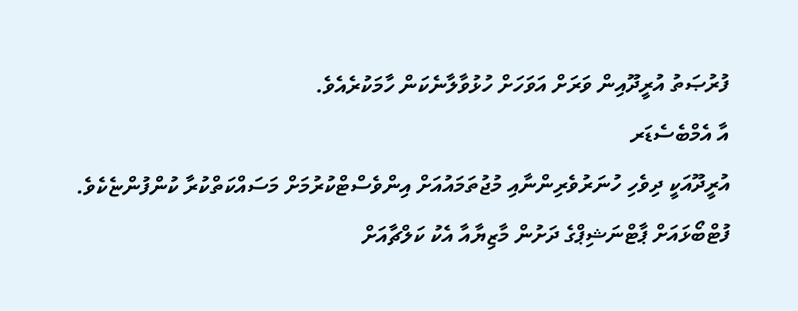ފުރުޞަތު އުރީދޫއިން ވަރަށް އަވަހަށް ހުޅުވާލާނެކަން ހާމަކުރެއެވެ.
އާ އެމްބެސެޑަރ
އުރީދޫއަކީ ދިވެހި ހުނަރުވެރިންނާއި މުޖުތަމައުއަށް އިންވެސްޓްކުރުމަށް މަސައްކަތްކުރާ ކުންފުންޏެކެވެ. ފުޓްބޯޅައަށް ޕާޓްނަޝިޕްގެ ދަށުން މާޒިޔާއާ އެކު ކަލްޗާއަށް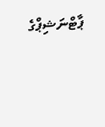ޕާޓްނަޝިޕްގެ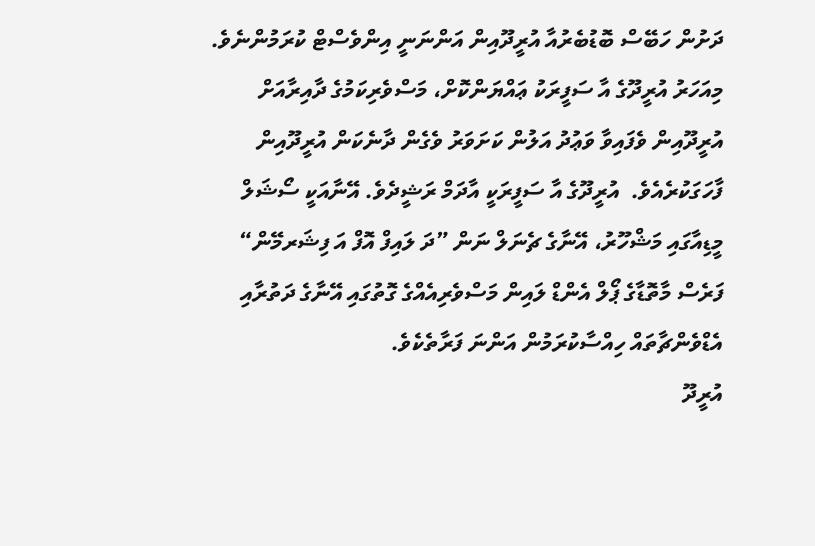ދަށުން ހަބޭސް ބޮޑުބެރުއާ އުރީދޫއިން އަންނަނީ އިންވެސްޓް ކުރަމުންނެވެ.
މިއަހަރު އުރީދޫގެ އާ ސަފީރަކު ޢައްޔަންކޮށް، މަސްވެރިކަމުގެ ދާއިރާއަށް އުރީދޫއިން ވެފައިވާ ވަޢުދު އަލުން ކަށަވަރު ވެގެން ދާނެކަން އުރީދޫއިން ފާހަގަކުރެއެވެ.  އުރީދޫގެ އާ ސަފީރަކީ އާދަމް ރަޝީދެވެ. އޭނާއަކީ ސޯޝަލް މީޑިއާގައި މަޝްހޫރު، އޭނާގެ ޗެނަލް ނަން ”ދަ ލައިފް އޮފް އަ ފިޝަރމޭން“ ފަރެސް މާތޮޑާގެ ޕޯލް އެންޑް ލައިން މަސްވެރިއެއްގެ ގޮތުގައި އޭނާގެ ދަތުރާއި އެޑްވެންޗާތައް ހިއްސާކުރަމުން އަންނަ ފަރާތެކެވެ.
އުރީދޫ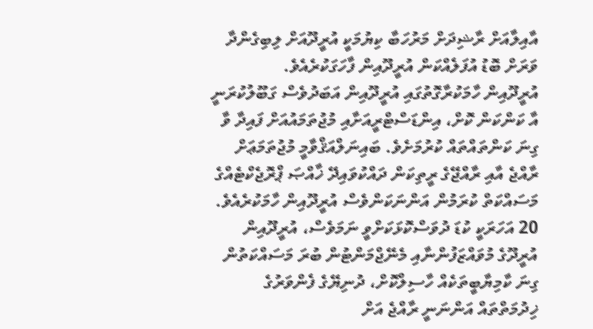އާއިލާއަށް ރާޝިދަށް މަރުހަބާ ކިޔުމަކީ އުރީދޫއަށް ލިބިގެންދާ ވަރަށް ބޮޑު އުފަލެއްކަން އުރީދޫއިން ފާހަގަކުރެއެވެ.
އުރީދޫއިން ހާމަކުރާގޮތުގައި އުރީދޫއިން އަބަދުވެސް ގަބޫލުކުރަނީ އާ ކަންކަން ކޮށް، އިންޑަސްޓްރީއަށާއި މުޖުތަމައުއަށް ފައިދާ ވާ ގިނަ ކަންތައްތައް ކުރުމަށެވެ. ބައިނަލްއަޤްވާމީ މުޖުތަމަޢަށް ރާއްޖެ އާއި ރާއްޖޭގެ ރީތިކަން ދައްކުވައިދޭ ޚާއްޞަ ޕްރޮޖެކްޓެއްގެ މަސައްކަތް ކުރަމުން އަންނަކަންވެސް އުރީދޫއިން ހާމަކުރެއެވެ.
20 އަހަރަކީ ކުޑަ ދުވަސްކޮޅަކަށްވީ ނަމަވެސް، އުރީދޫއިން އުރީދޫގެ މުވައްޒަފުންނާއި މެނޭޖްމަންޓުން ބުރަ މަސައްކަތުން ގިނަ ކާމިޔާބީތަކެއް ހާސިލްކޮށް، ދުނިޔޭގެ ފެންވަރުގެ ޚިދުމަތްތައް އަންނަނީ ރާއްޖެ އަށް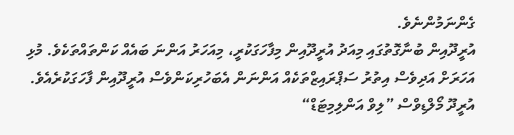ގެންނަމުންނެވެ.
އުރީދޫއިން ބުނާގޮތުގައި މިއަދު އުރީދޫއިން މިފާހަގަކުރީ، މިއަހަރު އަންނަ ބައެއް ކަންތައްތަކެވެ. މުޅި އަހަރަށް އަދިވެސް އިތުރު ސަޕްރައިޒްތަކެއް އަންނަން އެބަހުރިކަންވެސް އުރީދޫއިން ފާހަގަކުރެއެވެ.
އުރީދޫ މޯލްޑިވްސް ”ލިވް އަންލިމިޓަޑް“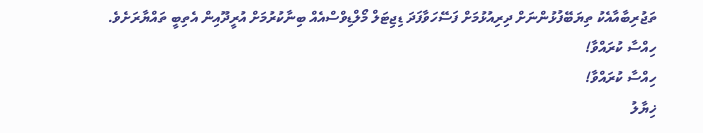ތަޖުރިބާއާއެކު ތިޔަބޭފުޅުންނަށް ދިރިއުޅުމަށް ފަސޭހަވާފަދަ ޑިޖިޓަލް މޯލްޑިވްސްއެއް ބިނާކުރުމަށް އުރީދޫއިން އެތިބީ ތައްޔާރަށެވެ.
ހިއްސާ ކުރައްވާ!
ހިއްސާ ކުރައްވާ!
ޚިޔާލު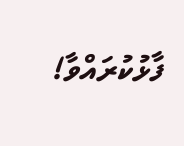ފާޅުކުރައްވާ!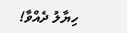ހިޔާލު ދެއްވާ!